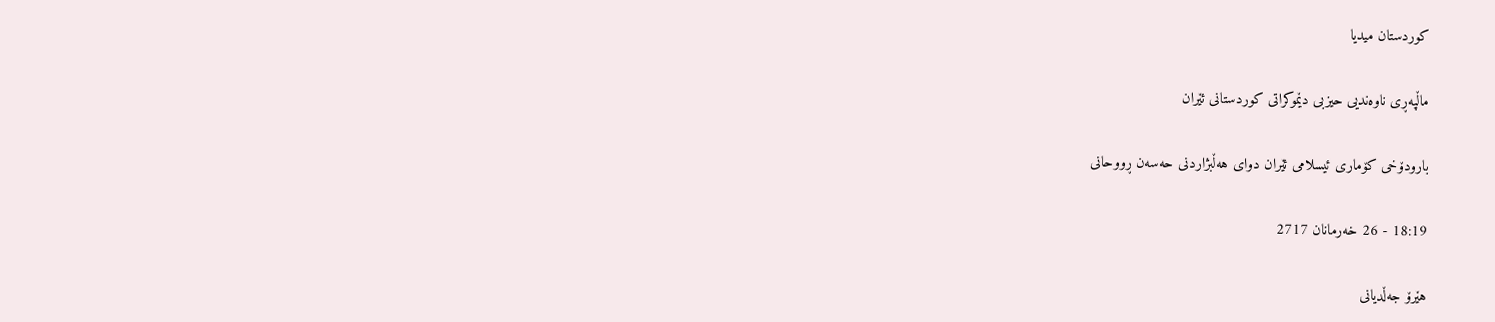کوردستان میدیا

ماڵپەڕی ناوەندیی حیزبی دێموکراتی کوردستانی ئێران

بارودۆخی کۆماری ئیسلامی ئێران دوای هەڵبژاردنی حەسەن ڕووحانی

18:19 - 26 خەرمانان 2717

هێرۆ جەڵدیانی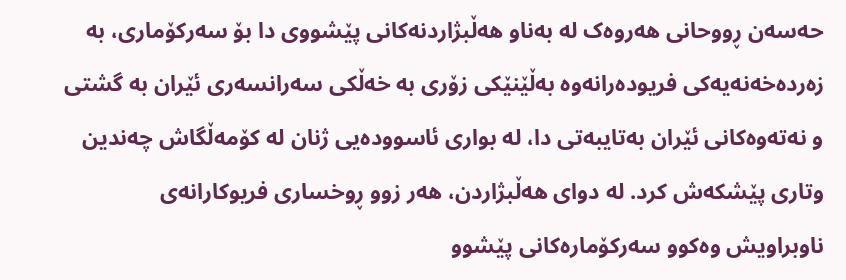حەسەن ڕووحانی هەروەک لە بەناو هەڵبژاردنەکانی پێشووی دا بۆ سەرکۆماری، بە زەردەخەنەیەکی فریودەرانەوە بەڵێنێکی زۆری بە خەڵکی سەرانسەری ئێران بە گشتی و نەتەوەکانی ئێران بەتایبەتی دا، لە بواری ئاسوودەیی ژنان لە کۆمەڵگاش چەندین وتاری پێشکەش کرد. لە دوای هەڵبژاردن، هەر زوو ڕوخساری فریوکارانەی ناوبراویش وەکوو سەرکۆمارەکانی پێشوو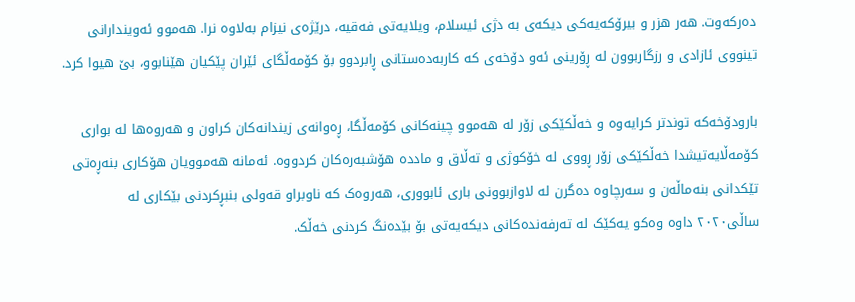دەرکەوت. هەر هزر و بیرۆکەیەکی دیکەی بە دژی ئیسلام، ویلایەتی فەقیە، درێژەی نیزام بەلاوە نرا. هەموو ئەویندارانی تینووی ئازادی و رزگاربوون لە ڕۆرینی ئەو دۆخەی کە کاربەدەستانی ڕابردوو بۆ کۆمەڵگای ئێران پێکیان هێنابوو، بێ هیوا کرد.

بارودۆخەکە توندتر کرایەوە و خەڵکێکی زۆر لە هەموو چینەکانی کۆمەڵگا، ڕەوانەی زیندانەکان کراون و هەروەها لە بواری کۆمەڵایەتیشدا خەڵکێکی زۆر ڕووی لە خۆکوژی و تەڵاق و ماددە هۆشبەرەکان کردووە. ئەمانە هەموویان هۆکاری بنەڕەتی تێکدانی بنەماڵەن و سەرچاوە دەگرن لە لاوازبوونی باری ئابووری، هەروەک کە ناوبراو قەولی بنبڕکردنی بێکاری لە ساڵی٢٠٢٠ داوە وەکو یەکێک لە تەرفەندەکانی دیکەیەتی بۆ بێدەنگ کردنی خەڵک.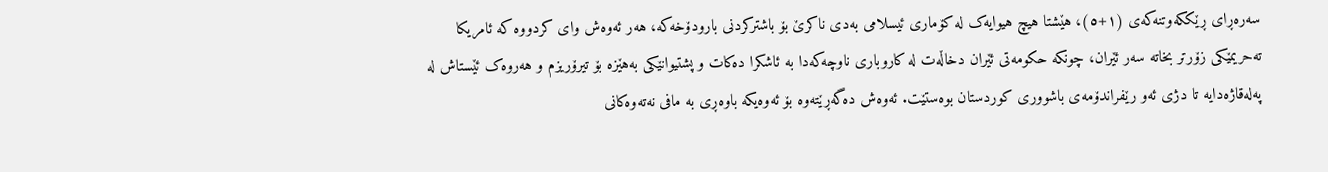سەرەڕای ڕێککەوتنەکەی (١+٥)، هێشتا هیچ هیوایەک لە کۆماری ئیسلامی بەدی ناکرێ بۆ باشترکردنی بارودۆخەکە، هەر ئەوەش وای کردووە کە ئامریکا تەحریمێکی زۆرتر بخاتە سەر ئێران، چونکە حکومەتی ئێران دخاڵەت لە کاروباری ناوچەکەدا بە ئاشکرا دەکات و پشتیوانێکی بەهێزە بۆ تیرۆریزم و هەروەک ئێستاش لە پەلەقاژەدایە تا دژی ئەو رێفراندۆمەی باشووری کوردستان بوەستێت. ئەوەش دەگەڕێتەوە بۆ ئەوەیکە باوەڕی بە مافی نەتەوەکانی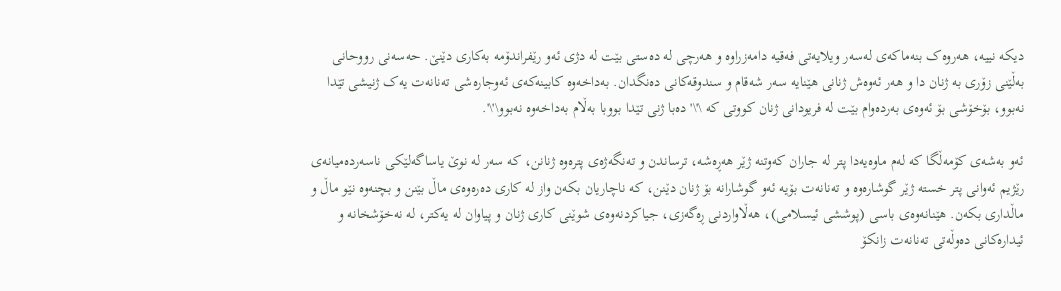دیکە نییە، هەروەک بنەماکەی لەسەر ویلایەتی فەقیه دامەزراوە و هەرچی لە دەستی بێت لە دژی ئەو رێفراندۆمە بەکاری دێنێ. حەسەنی رووحانی بەڵێنی زۆری بە ژنان دا و هەر ئەوەش ژنانی هێنایە سەر شەقام و سندوقەکانی دەنگدان. بەداخەوە کابینەکەی ئەوجارەشی تەنانەت یەک ژنیشی تێدا نەبوو، بۆخۆشی بۆ ئەوەی بەردەوام بێت لە فریودانی ژنان کووتی کە \'\'دەبا ژنی تێدا بووبا بەڵام بەداخەوە نەبوو\'\'.

ئەو بەشەی کۆمەڵگا کە لەم ماوەیەدا پتر لە جاران کەوتنە ژێر هەڕەشە، ترساندن و تەنگەژەی پترەوە ژنانن، کە سەر لە نوێ یاساگەلێکی ناسەردەمیانەی رێژیم ئەوانی پتر خستە ژێر گوشارەوە و تەنانەت بۆیە ئەو گوشارانە بۆ ژنان دێنن، کە ناچاریان بکەن واز لە کاری دەرەوەی ماڵ بێنن و بچنەوە نێو ماڵ و ماڵداری بکەن. هێنانەوەی باسی (پوششی ئیسلامی)، هەڵاواردنی ڕەگەزی، جیاکردنەوەی شوێنی کاری ژنان و پیاوان لە یەکتر، لە نەخۆشخانە و ئیدارەکانی دەوڵەتی تەنانەت زانکۆ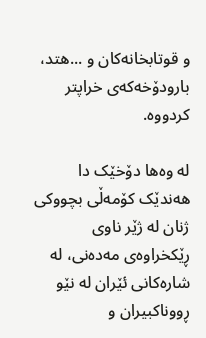و قوتابخانەکان و ...هتد، بارودۆخەکەی خراپتر کردووە.

لە وەها دۆخێک دا هەندێک کۆمەڵی بچووکی ژنان لە ژێر ناوی ڕێکخراوەی مەدەنی، لە شارەکانی ئێران لە نێو ڕووناکبیران و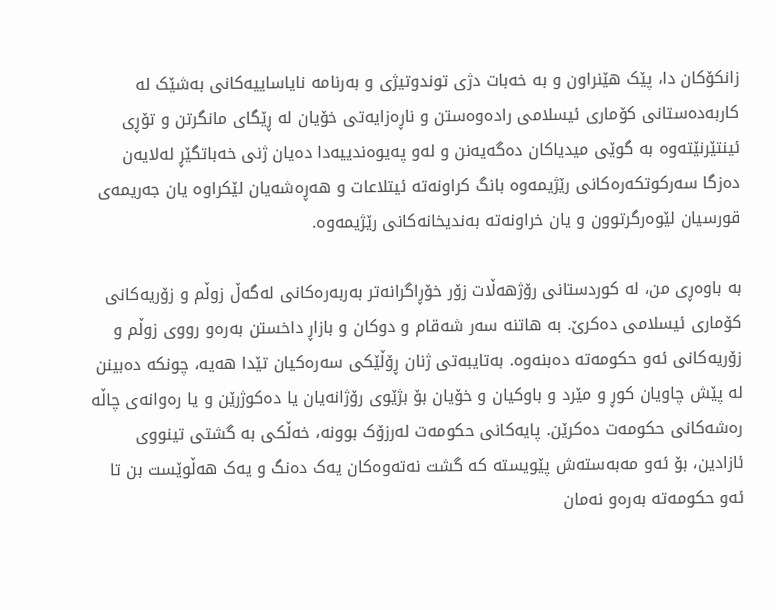زانکۆکان دا، پێک هێنراون و بە خەبات دژی توندوتیژی و بەرنامە نایاساییەکانی بەشێک لە کاربەدەستانی کۆماری ئیسلامی رادەوەستن و ناڕەزایەتی خۆیان لە ڕێگای مانگرتن و تۆڕی ئینتێرنێتەوە بە گوێی میدیاکان دەگەیەنن و لەو پەیوەندییەدا دەیان ژنی خەباتگێڕ لەلایەن دەزگا سەرکوتکەرەکانی رێژیمەوە بانگ کراونەتە ئیتلاعات و هەڕەشەیان لێکراوە یان جەریمەی قورسیان لێوەرگرتوون و یان خراونەتە بەندیخانەکانی رێژیمەوە.

بە باوەڕی من، لە کوردستانی رۆژهەڵات زۆر خۆڕاگرانەتر بەربەرەکانی لەگەڵ زوڵم و زۆریەکانی کۆماری ئیسلامی دەکرێ. بە هاتنە سەر شەقام و دوکان و بازاڕ داخستن بەرەو رووی زوڵم و زۆریەکانی ئەو حکومەتە دەبنەوە. بەتایبەتی ژنان ڕۆڵێکی سەرەکیان تێدا هەیە، چونکە دەبینن لە پێش چاویان کوڕ و مێرد و باوکیان و خۆیان بۆ بژێوی رۆژانەیان یا دەکوژرێن و یا رەوانەی چاڵە رەشەکانی حکومەت دەکرێن. پایەکانی حکومەت لەرزۆک بوونە، خەڵکی بە گشتی تینووی ئازادین، بۆ ئەو مەبەستەش پێویستە کە گشت نەتەوەکان یەک دەنگ و یەک هەڵوێست بن تا ئەو حکومەتە بەرەو نەمان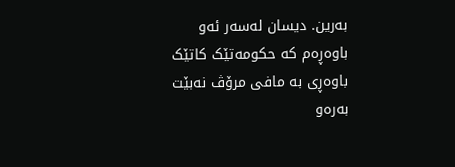بەرین. دیسان لەسەر ئەو باوەڕەم کە حکومەتێک کاتێک باوەڕی بە مافی مرۆڤ نەبێت بەرەو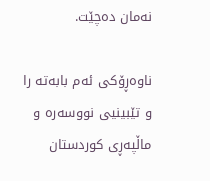نەمان دەچێت.

ناوەڕۆکی ئەم بابەتە را و تێبینیی نووسەرە و ماڵپەڕی کوردستان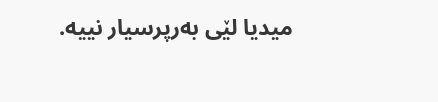میدیا لێی بەرپرسیار نییە.